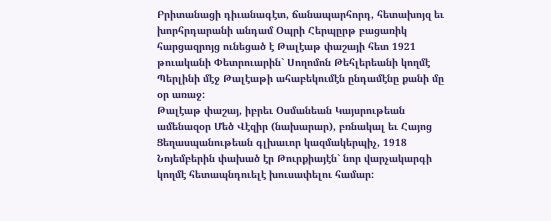Բրիտանացի դիւանագէտ, ճանապարհորդ, հետախոյզ եւ խորհրդարանի անդամ Օպրի Հերպըրթ բացառիկ հարցազրոյց ունեցած է Թալէաթ փաշայի հետ 1921 թուականի Փետրուարին` Սողոմոն Թեհլերեանի կողմէ Պերլինի մէջ Թալէաթի ահաբեկումէն ընդամէնը քանի մը օր առաջ:
Թալէաթ փաշայ, իբրեւ Օսմանեան Կայսրութեան ամենազօր Մեծ Վէզիր (նախարար), բռնակալ եւ Հայոց Ցեղասպանութեան գլխաւոր կազմակերպիչ, 1918 Նոյեմբերին փախած էր Թուրքիայէն` նոր վարչակարգի կողմէ հետապնդուելէ խուսափելու համար: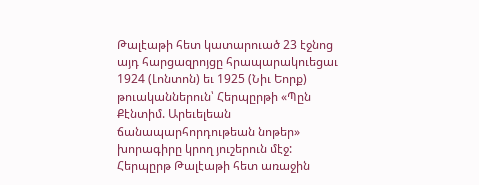Թալէաթի հետ կատարուած 23 էջնոց այդ հարցազրոյցը հրապարակուեցաւ 1924 (Լոնտոն) եւ 1925 (Նիւ Եորք) թուականներուն՝ Հերպըրթի «Պըն Քէնտիմ. Արեւելեան ճանապարհորդութեան նոթեր» խորագիրը կրող յուշերուն մէջ:
Հերպըրթ Թալէաթի հետ առաջին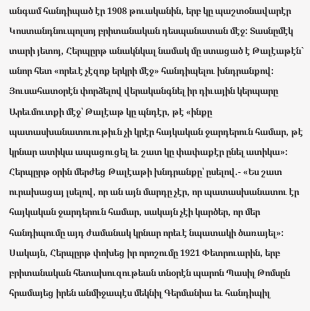անգամ հանդիպած էր 1908 թուականին, երբ կը պաշտօնավարէր Կոստանդնուպոլսոյ բրիտանական դեսպանատան մէջ: Տասնըմէկ տարի յետոյ, Հերպըրթ անակնկալ նամակ մը ստացած է Թալէաթէն` անոր հետ «որեւէ չէզոք երկրի մէջ» հանդիպելու խնդրանքով: Յուսահատօրէն փորձելով վերականգնել իր դիւային կերպարը Արեւմուտքի մէջ՝ Թալէաթ կը պնդէր, թէ «ինքը պատասխանատուութիւն չի կրէր հայկական ջարդերուն համար, թէ կրնար ատիկա ապացուցել եւ շատ կը փափաքէր ընել ատիկա»: Հերպըրթ օրին մերժեց Թալէաթի խնդրանքը՝ ըսելով.- «Ես շատ ուրախացայ լսելով, որ ան այն մարդը չէր, որ պատասխանատու էր հայկական ջարդերուն համար, սակայն չէի կարծեր, որ մեր հանդիպումը այդ ժամանակ կրնար որեւէ նպատակի ծառայել»:
Սակայն, Հերպըրթ փոխեց իր որոշումը 1921 Փետրուարին, երբ բրիտանական հետախուզութեան տնօրէն պարոն Պասիլ Թոմսըն հրամայեց իրեն անմիջապէս մեկնիլ Գերմանիա եւ հանդիպիլ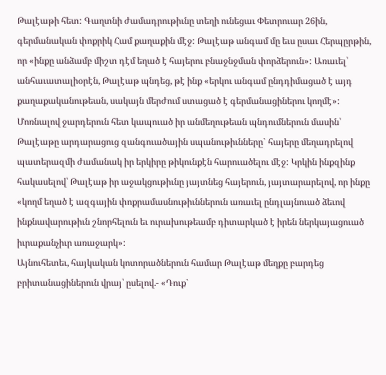Թալէաթի հետ: Գաղտնի ժամադրութիւնը տեղի ունեցաւ Փետրուար 26ին, գերմանական փոքրիկ Համ քաղաքին մէջ: Թալէաթ անգամ մը եւս ըսաւ Հերպըրթին, որ «ինքը անձամբ միշտ դէմ եղած է հայերու բնաջնջման փորձերուն»: Առաւել՝ անհաւատալիօրէն, Թալէաթ պնդեց, թէ ինք «երկու անգամ ընդդիմացած է այդ քաղաքականութեան, սակայն մերժում ստացած է գերմանացիներու կողմէ»:
Մոռնալով ջարդերուն հետ կապուած իր անմեղութեան պնդումներուն մասին՝ Թալէաթը արդարացուց զանգուածային սպանութիւնները` հայերը մեղադրելով պատերազմի ժամանակ իր երկիրը թիկունքէն հարուածելու մէջ: Կրկին ինքզինք հակասելով՝ Թալէաթ իր աջակցութիւնը յայտնեց հայերուն, յայտարարելով, որ ինքը «կողմ եղած է ազգային փոքրամասնութիւններուն առաւել ընդլայնուած ձեւով ինքնավարութիւն շնորհելուն եւ ուրախութեամբ դիտարկած է իրեն ներկայացուած իւրաքանչիւր առաջարկ»:
Այնուհետեւ, հայկական կոտորածներուն համար Թալէաթ մեղքը բարդեց բրիտանացիներուն վրայ՝ ըսելով.- «Դուք`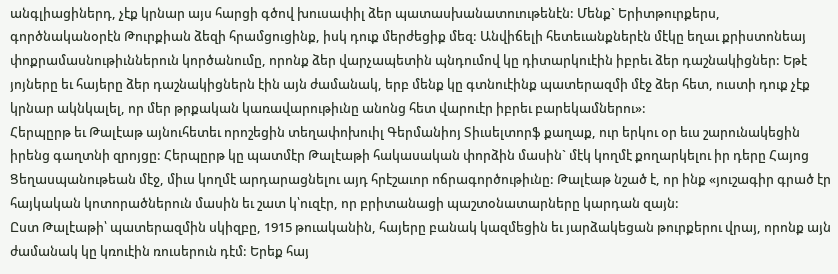անգլիացիներդ, չէք կրնար այս հարցի գծով խուսափիլ ձեր պատասխանատուութենէն: Մենք` Երիտթուրքերս, գործնականօրէն Թուրքիան ձեզի հրամցուցինք, իսկ դուք մերժեցիք մեզ: Անվիճելի հետեւանքներէն մէկը եղաւ քրիստոնեայ փոքրամասնութիւններուն կործանումը, որոնք ձեր վարչապետին պնդումով կը դիտարկուէին իբրեւ ձեր դաշնակիցներ: Եթէ յոյները եւ հայերը ձեր դաշնակիցներն էին այն ժամանակ, երբ մենք կը գտնուէինք պատերազմի մէջ ձեր հետ, ուստի դուք չէք կրնար ակնկալել, որ մեր թրքական կառավարութիւնը անոնց հետ վարուէր իբրեւ բարեկամներու»:
Հերպըրթ եւ Թալէաթ այնուհետեւ որոշեցին տեղափոխուիլ Գերմանիոյ Տիւսելտորֆ քաղաք, ուր երկու օր եւս շարունակեցին իրենց գաղտնի զրոյցը: Հերպըրթ կը պատմէր Թալէաթի հակասական փորձին մասին` մէկ կողմէ քողարկելու իր դերը Հայոց Ցեղասպանութեան մէջ, միւս կողմէ արդարացնելու այդ հրէշաւոր ոճրագործութիւնը: Թալէաթ նշած է, որ ինք «յուշագիր գրած էր հայկական կոտորածներուն մասին եւ շատ կ՝ուզէր, որ բրիտանացի պաշտօնատարները կարդան զայն:
Ըստ Թալէաթի՝ պատերազմին սկիզբը, 1915 թուականին, հայերը բանակ կազմեցին եւ յարձակեցան թուրքերու վրայ, որոնք այն ժամանակ կը կռուէին ռուսերուն դէմ: Երեք հայ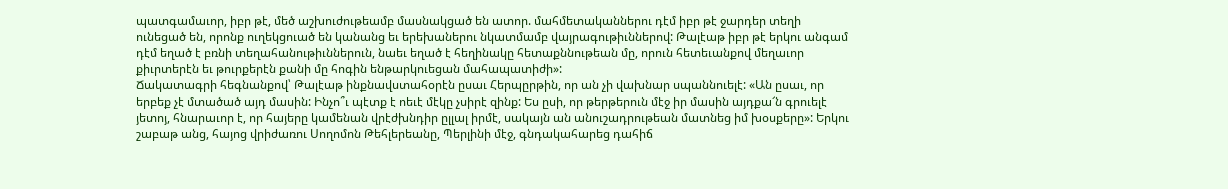պատգամաւոր, իբր թէ, մեծ աշխուժութեամբ մասնակցած են ատոր. մահմետականներու դէմ իբր թէ ջարդեր տեղի ունեցած են, որոնք ուղեկցուած են կանանց եւ երեխաներու նկատմամբ վայրագութիւններով: Թալէաթ իբր թէ երկու անգամ դէմ եղած է բռնի տեղահանութիւններուն, նաեւ եղած է հեղինակը հետաքննութեան մը, որուն հետեւանքով մեղաւոր քիւրտերէն եւ թուրքերէն քանի մը հոգին ենթարկուեցան մահապատիժի»:
Ճակատագրի հեգնանքով՝ Թալէաթ ինքնավստահօրէն ըսաւ Հերպըրթին, որ ան չի վախնար սպաննուելէ: «Ան ըսաւ, որ երբեք չէ մտածած այդ մասին: Ինչո՞ւ պէտք է ոեւէ մէկը չսիրէ զինք: Ես ըսի, որ թերթերուն մէջ իր մասին այդքա՜ն գրուելէ յետոյ, հնարաւոր է, որ հայերը կամենան վրէժխնդիր ըլլալ իրմէ, սակայն ան անուշադրութեան մատնեց իմ խօսքերը»: Երկու շաբաթ անց, հայոց վրիժառու Սողոմոն Թեհլերեանը, Պերլինի մէջ, գնդակահարեց դահիճ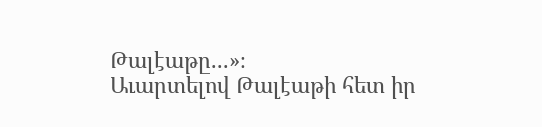Թալէաթը...»։
Աւարտելով Թալէաթի հետ իր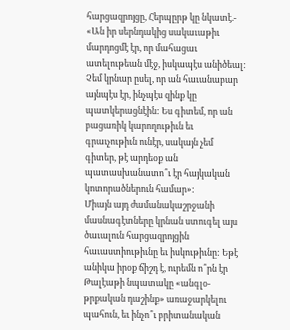հարցազրոյցը, Հերպըրթ կը նկատէ.- «Ան իր սերնդակից սակաւաթիւ մարդոցմէ էր, որ մահացաւ ատելութեան մէջ, իսկապէս անիծեալ: Չեմ կրնար ըսել, որ ան հաւանաբար այնպէս էր, ինչպէս զինք կը պատկերացնէին: Ես գիտեմ, որ ան բացառիկ կարողութիւն եւ գրաւչութիւն ունէր, սակայն չեմ գիտեր, թէ արդեօք ան պատասխանատո՞ւ էր հայկական կոտորածներուն համար»:
Միայն այդ ժամանակաշրջանի մասնագէտները կրնան ստուգել այս ծաւալուն հարցազրոյցին հաւաստիութիւնը եւ իսկութիւնը: Եթէ անիկա իրօք ճիշդ է, ուրեմն ո՞րն էր Թալէաթի նպատակը «անգլօ-թրքական դաշինք» առաջարկելու պահուն, եւ ինչո՞ւ բրիտանական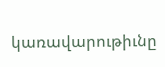կառավարութիւնը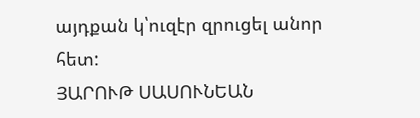այդքան կ՝ուզէր զրուցել անոր հետ:
ՅԱՐՈՒԹ ՍԱՍՈՒՆԵԱՆ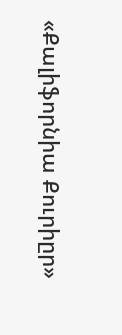«Քալիֆորնիա Քուրիըր»